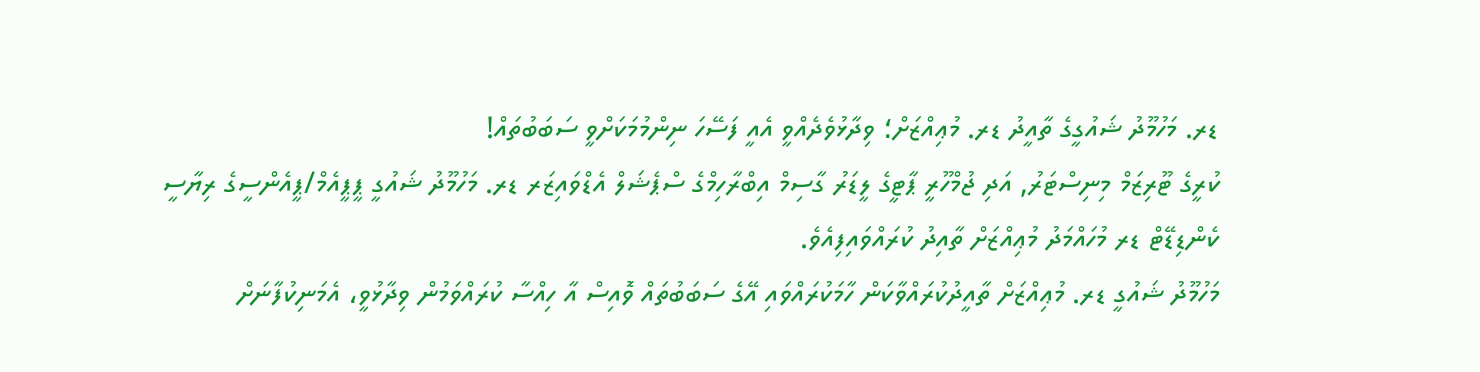ޑރ. މަހުމޫދު ޝައުގީގެ ތާއީދު ޑރ. މުޢިއްޒަށް؛ ވިދާޅުވެދެއްވީ އެއީ ފަސޭހަ ނިންމުމަކަށްވީ ސަބަބުތައް!
ކުރީގެ ޓޫރިޒަމް މިނިސްޓަރު, އަދި ޖުމްހޫރީ ޕާޓީގެ ލީޑަރު ގާސިމް އިބްރާހިމްގެ ސްޕެޝަލް އެޑްވައިޒަރ ޑރ. މަހުމޫދު ޝައުގީ ޕީޕީއެމް/ޕީއެންސީގެ ރިޔާސީ ކެންޑިޑޭޓް ޑރ މުހައްމަދު މުޢިއްޒަށް ތާއިދު ކުރައްވައިފިއެވެ.
މަހުމޫދު ޝައުގީ ޑރ. މުޢިއްޒަށް ތާއީދުކުރައްވާކަން ހާމަކުރައްވައި އޭގެ ސަބަބުތައް ވޮއިސް އާ ހިއްސާ ކުރައްވަމުން ވިދާޅުވީ، އެމަނިކުފާނަށް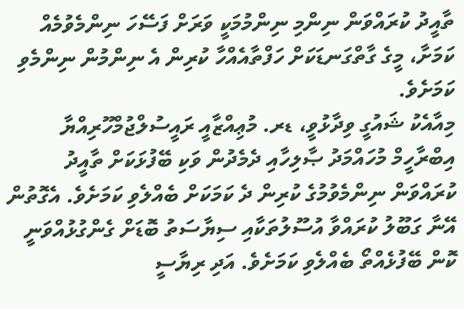ތާއީދު ކުރައްވަން ނިންމި ނިންމުމަކީ ވަރަށް ފަސޭހަ ނިންމެވުމެއް ކަމަށާ، މީގެ ގާތްގަނޑަކަށް ހަފްތާއެއްހާ ކުރިން އެ ނިންމުން ނިންމެވި ކަމަށެވެ.
މިއާއެކު ޝައުގީ ވިދާޅުވީ، ޑރ. މުޢިއްޒާއީ ރައީސުލްޖުމްހޫރިއްޔާ އިބްރާހީމް މުހައްމަދު ޞާލިހާއި ދެމެދުން ވަކި ބޭފުޅަކަށް ތާއީދު ކުރައްވަން ނިންމެވުމުގެ ކުރިން ދެ ކަމަކަށް ބެއްލެވި ކަމަށެވެ. އެގޮތުން އޭނާ ގަބޫލު ކުރައްވާ އުސޫލުތަކާއި ސިޔާސަތު ބޮޑަށް ގެންގުޅުއްވަނީ ކޮން ބޭފުޅެއްތޯ ބެއްލެވި ކަމަށެވެ. އަދި ރިޔާސީ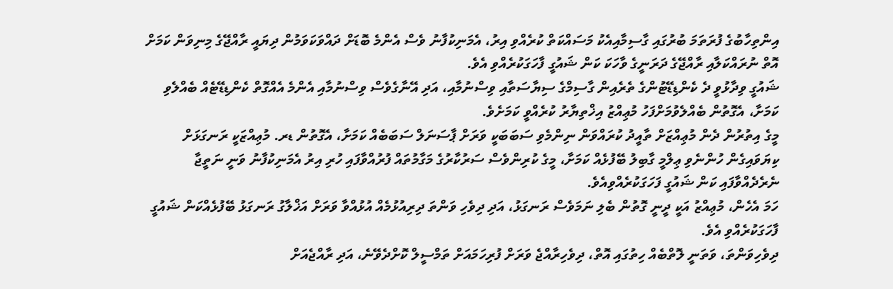އިންތިހާބުގެ ފުރަތަމަ ބުރުގައި ގާސިމާއިއެކު މަސައްކަތް ކުރެއްވި އިރު، އެމަނިކުފާނު ވެސް އެންމެ ބޮޑަށް ދައްވަކަވަމުން ދިޔައީ ރާއްޖޭގެ މިނިވަން ކަމަށް އޮތް ނުރައްކަލާއި ރާއްޖޭގެ ދަރަނީގެ ވާހަކަ ކަން ޝައުގީ ފާހަގަކުރެއްވި އެވެ.
ޝައުގީ ވިދާޅުވީ ދެ ކެންޑިޑޭޓުންގެ ތެރެއިން ގާސިމްގެ ސިޔާސަތާއި ވިސްނުމާއި، އަދި އޭނާގެވެސް ވިސްނުމާއި އެންމެ އެއްގޮތް ކެންޑިޑޭޓެއް ބެއްލެވި ކަމަށާ، އެގޮތުން ބެއްލެވުމަށްފަހު މުޢިއްޒު އިޚްތިޔާރު ކުރެއްވީ ކަމަށެވެ.
މީގެ އިތުރުން ދެން މުޢިއްޒަށް ތާއީދު ކުރައްވަން ނިންމެވި ސަބަބަކީ ވަރަށް ޕާސަނަލް ސަބަބެއް ކަމަށާ، އެގޮތުން ޑރ. މުޢިއްޒަކީ ރަނގަޅަށް ކިޔަވައިގެން ހުންނެވި ޢިލްމީ ގާބިލު ބޭފުޅެއް ކަމަށާ، މީގެ ކުރިންވެސް ސަރުކާރުގެ މަގާމުތައް ފުރުއްވާފައި ހުރި އިރު އެމަނިކުފާނު ވަނީ ނަތީޖާ ނެރެދެއްވާފައި ކަން ޝައުގީ ފަހަގަކުރެއްވިއެވެ.
ހަމަ އެހެން، މުޢިއްޒު އަކީ ދީނީ ގޮތުން ބެލި ނަމަވެސް ރަނގަޅު، އަދި ދިވެހި ވަންތަ ދިރިއުޅުމެއް އުޅުއްވާ ވަރަށް އަޚްލާގު ރަނގަޅު ބޭފުޅެއްކަން ޝައުގީ ފާހަގަކުރެއްވި އެވެ.
ދިވެހިވަންތަ، ވަތަނީ ލޮތްބެއް ހިތުގައި އޮތް، ދިވެހިރާއްޖެ ވަރަށް ފުރިހަމައަށް ތަމްސީލް ކޮށްދެވޭނެ، އަދި ރާއްޖެއަށް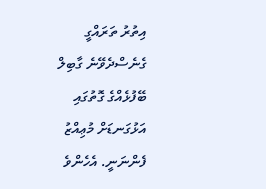އިތުރު ތަރައްގީ ގެނެސްދެވޭނެ ގާބިލް ބޭފުޅެއްގެ ގޮތުގައި އަޅުގަނޑަށް މުޢިއްޒު ފެންނަނީ. އެހެންވެ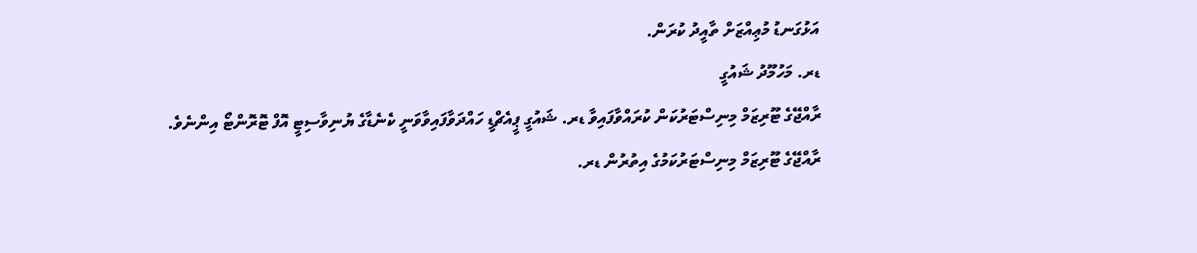އަޅުގަނޑު މުޢިއްޒަށް ތާއީދު ކުރަން.
ޑރ. މަހުމޫދު ޝައުގީ
ރާއްޖޭގެ ޓޫރިޒަމް މިނިސްޓަރުކަން ކުރައްވާފައިވާ ޑރ. ޝައުގީ ޕީއެޗްޑީ ހައްދަވާފައިވާވަނީ ކެނެޑާގެ ޔުނިވާސިޓީ އޮފް ޓޮރޮންޓޯ އިންނެވެ.
ރާއްޖޭގެ ޓޫރިޒަމް މިނިސްޓަރުކަމުގެ އިތުރުން ޑރ.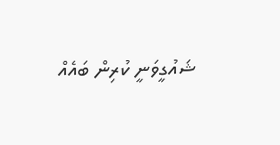ޝައުގީވަނީ ކުރިން ބައެއް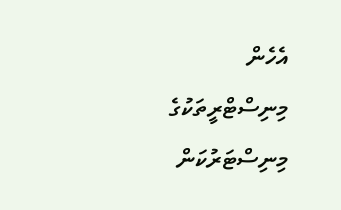އެހެން މިނިސްޓްރީތަކުގެ މިނިސްޓަރުކަން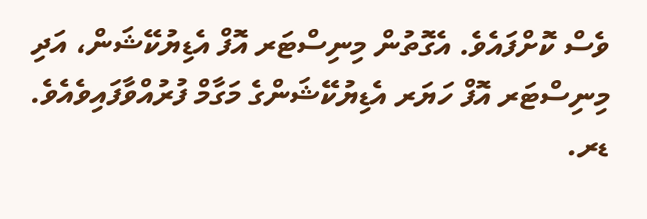ވެސް ކޮށްފައެވެ. އެގޮތުން މިނިސްޓަރ އޮފް އެޑިޔުކޭޝަން، އަދި މިނިސްޓަރ އޮފް ހަޔަރ އެޑިޔުކޭޝަންގެ މަގާމް ފުރުއްވާފައިވެއެވެ.
ޑރ.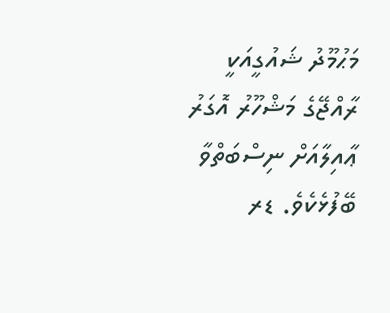މަޙުމޫދު ޝައުގީއަކީ ރާއްޖޭގެ މަޝްހޫރު އޮގަރު ޢާއިލާއަށް ނިސްބަތްވާ ބޭފުޅެކެވެ. ޑރ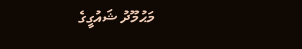މަޙުމޫދު ޝައުގީގެ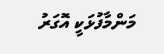މަންމާފުޅަކީ އޮގަރު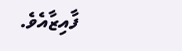ފާއިޒާއެވެ.